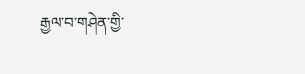རྒྱལ་བ་གཤེན་གྱི་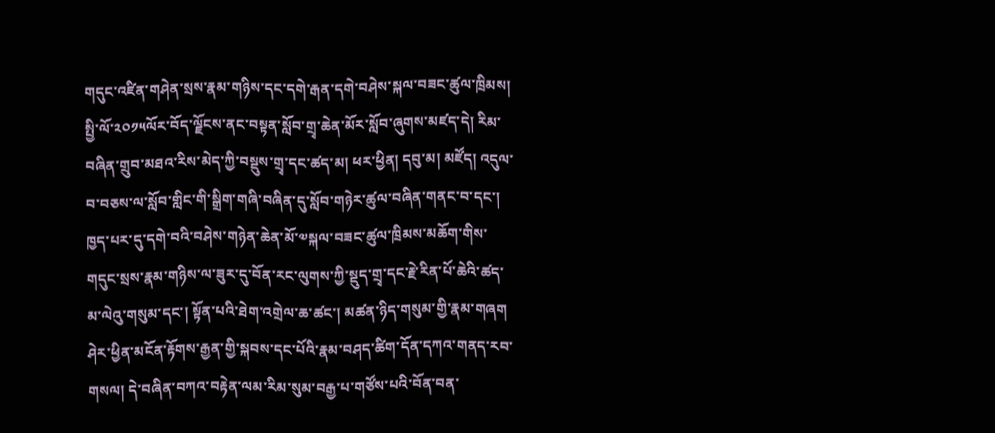གདུང་འཛིན་གཤེན་སྲས་རྣམ་གཉིས་དང་དགེ་རྒན་དགེ་བཤེས་སྐལ་བཟང་ཚུལ་ཁྲིམས།
སྤྱི་ལོ་༢༠༡༥ལོར་བོད་ལྗོངས་ནང་བསྟན་སློབ་གྲྭ་ཆེན་མོར་སློབ་ཞུགས་མཛད་དེ། རིམ་བཞིན་གྲུབ་མཐའ་རིས་མེད་ཀྱི་བསྡུས་གྲྭ་དང་ཚད་མ། ཕར་ཕྱིན། དབུ་མ། མཛོད། འདུལ་བ་བཅས་ལ་སློབ་གླིང་གི་སྒྲིག་གཞི་བཞིན་དུ་སློབ་གཉེར་ཚུལ་བཞིན་གནང་བ་དང་། ཁྱད་པར་དུ་དགེ་བའི་བཤེས་གཉེན་ཆེན་མོ་༧སྐལ་བཟང་ཚུལ་ཁྲིམས་མཆོག་གིས་གདུང་སྲས་རྣམ་གཉིས་ལ་ཟུར་དུ་བོན་རང་ལུགས་ཀྱི་སྡུད་གྲྭ་དང་རྗེ་རིན་པོ་ཆེའི་ཚད་མ་ལེའུ་གསུམ་དང་། སྟོན་པའི་ཐེག་འགྲེལ་ཆ་ཚང་། མཚན་ཉིད་གསུམ་གྱི་རྣམ་གཞག ཤེར་ཕྱིན་མངོན་རྟོགས་རྒྱན་གྱི་སྐབས་དང་པོའི་རྣམ་བཤད་ཚིག་དོན་དཀའ་གནད་རབ་གསལ། དེ་བཞིན་བཀའ་བརྟེན་ལམ་རིམ་སུམ་བརྒྱ་པ་གཙོས་པའི་བོན་བན་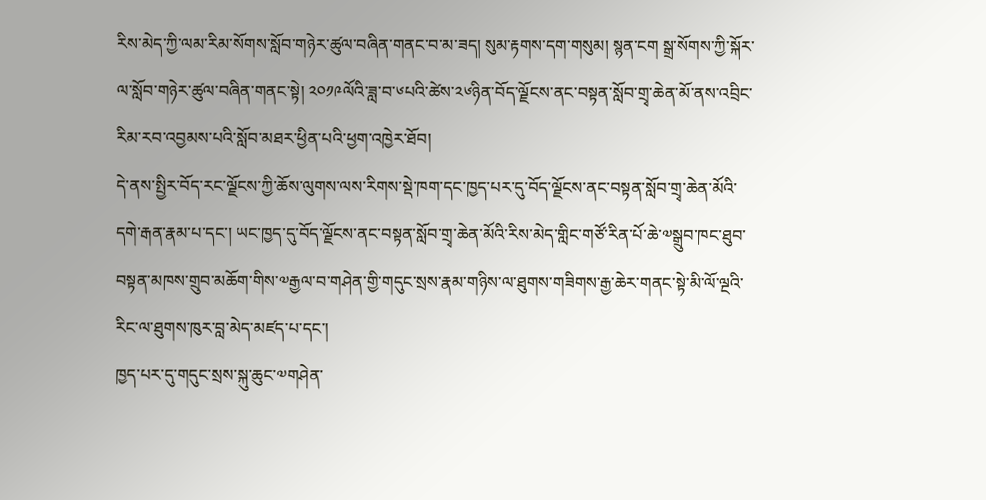རིས་མེད་ཀྱི་ལམ་རིམ་སོགས་སློབ་གཉེར་ཚུལ་བཞིན་གནང་བ་མ་ཟད། སུམ་རྟགས་དག་གསུམ། སྙན་ངག སྒྲ་སོགས་ཀྱི་སྐོར་ལ་སློབ་གཉེར་ཚུལ་བཞིན་གནང་སྟེ། ༢༠༡༩ལོའི་ཟླ་བ་༦པའི་ཚེས་༢༦ཉིན་བོད་ལྗོངས་ནང་བསྟན་སློབ་གྲྭ་ཆེན་མོ་ནས་འབྲིང་རིམ་རབ་འབྱམས་པའི་སློབ་མཐར་ཕྱིན་པའི་ཕྱག་འཁྱེར་ཐོབ།
དེ་ནས་སྤྱིར་བོད་རང་ལྗོངས་ཀྱི་ཆོས་ལུགས་ལས་རིགས་སྡེ་ཁག་དང་ཁྱད་པར་དུ་བོད་ལྗོངས་ནང་བསྟན་སློབ་གྲྭ་ཆེན་མོའི་དགེ་རྒན་རྣམ་པ་དང་། ཡང་ཁྱད་དུ་བོད་ལྗོངས་ནང་བསྟན་སློབ་གྲྭ་ཆེན་མོའི་རིས་མེད་གླིང་གཙོ་རིན་པོ་ཆེ་༧སྒྲུབ་ཁང་ཐུབ་བསྟན་མཁས་གྲུབ་མཆོག་གིས་༧རྒྱལ་བ་གཤེན་གྱི་གདུང་སྲས་རྣམ་གཉིས་ལ་ཐུགས་གཟིགས་རྒྱ་ཆེར་གནང་སྟེ་མི་ལོ་ལྔའི་རིང་ལ་ཐུགས་ཁུར་བླ་མེད་མཛད་པ་དང་།
ཁྱད་པར་དུ་གདུང་སྲས་སྐུ་ཆུང་༧གཤེན་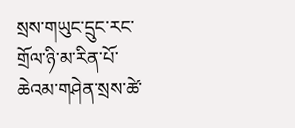སྲས་གཡུང་དྲུང་རང་གྲོལ་ཉི་མ་རིན་པོ་ཆེའམ་གཤེན་སྲས་ཚེ་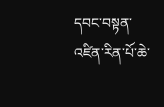དབང་བསྟན་འཛིན་རིན་པོ་ཆེ་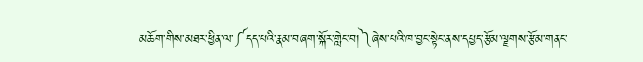མཆོག་གིས་མཐར་ཕྱིན་ལ་༼དད་པའི་རྣམ་བཞག་སྐོར་གླེང་བ།༽ཞེས་པའི་ཁ་བྱང་སྟེང་ནས་དཔྱད་རྩོམ་ལྗགས་རྩོམ་གནང་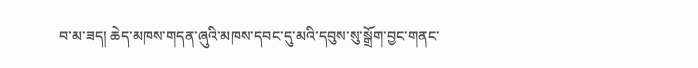བ་མ་ཟད། ཆེད་མཁས་གདན་ཞུའི་མཁས་དབང་དུ་མའི་དབུས་སུ་སྒྲོག་བྱང་གནང་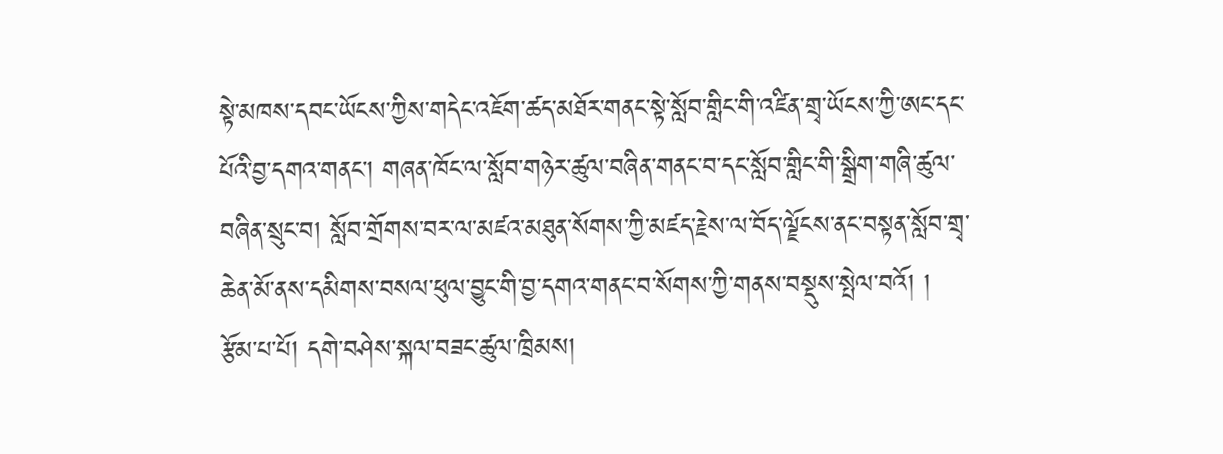སྟེ་མཁས་དབང་ཡོངས་ཀྱིས་གདེང་འཇོག་ཚད་མཐོར་གནང་སྟེ་སློབ་གླིང་གི་འཛིན་གྲྭ་ཡོངས་ཀྱི་ཨང་དང་པོའི་བྱ་དགའ་གནང་། གཞན་ཁོང་ལ་སློབ་གཉེར་ཚུལ་བཞིན་གནང་བ་དང་སློབ་གླིང་གི་སྒྲིག་གཞི་ཚུལ་བཞིན་སྲུང་བ། སློབ་གྲོགས་བར་ལ་མཛའ་མཐུན་སོགས་ཀྱི་མཛད་རྗེས་ལ་བོད་ལྗོངས་ནང་བསྟན་སློབ་གྲྭ་ཆེན་མོ་ནས་དམིགས་བསལ་ཕུལ་བྱུང་གི་བྱ་དགའ་གནང་བ་སོགས་ཀྱི་གནས་བསྡུས་སྤེལ་བའོ། །
རྩོམ་པ་པོ། དགེ་བཤེས་སྐལ་བཟང་ཚུལ་ཁྲིམས།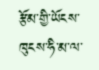རྩོམ་གྱི་ཡོངས་ཁུངས་ཧི་མ་ལ་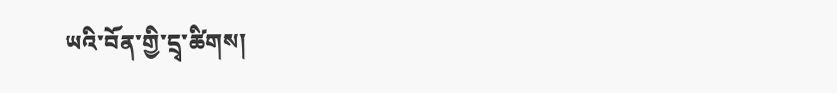ཡའི་བོན་གྱི་དྲྭ་ཚིགས།